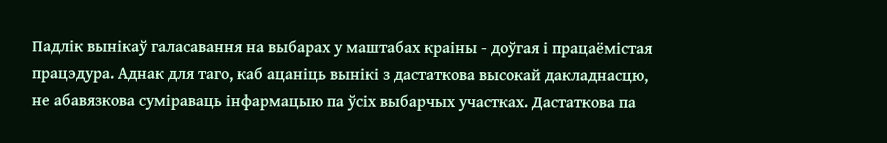Падлік вынікаў галасавання на выбарах у маштабах краіны - доўгая і працаёмістая працэдура. Аднак для таго, каб ацаніць вынікі з дастаткова высокай дакладнасцю, не абавязкова суміраваць інфармацыю па ўсіх выбарчых участках. Дастаткова па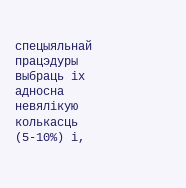спецыяльнай працэдуры выбраць іх адносна невялікую колькасць (5-10%) і,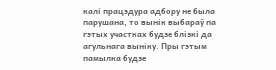калі працэдура адбору не была парушана, то вынік выбараў па гэтых участках будзе блізкі да агульнага выніку. Пры гэтым памылка будзе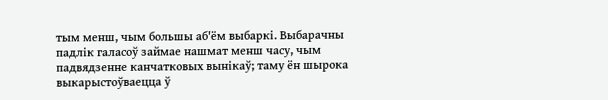тым менш, чым большы аб'ём выбаркі. Выбарачны падлік галасоў займае нашмат менш часу, чым падвядзенне канчатковых вынікаў; таму ён шырока выкарыстоўваецца ў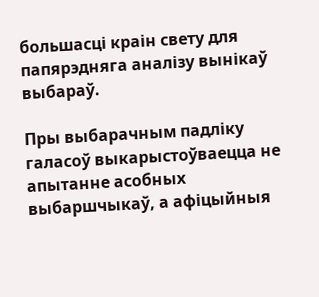большасці краін свету для папярэдняга аналізу вынікаў выбараў.

Пры выбарачным падліку галасоў выкарыстоўваецца не апытанне асобных выбаршчыкаў, а афіцыйныя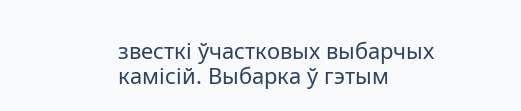звесткі ўчастковых выбарчых камісій. Выбарка ў гэтым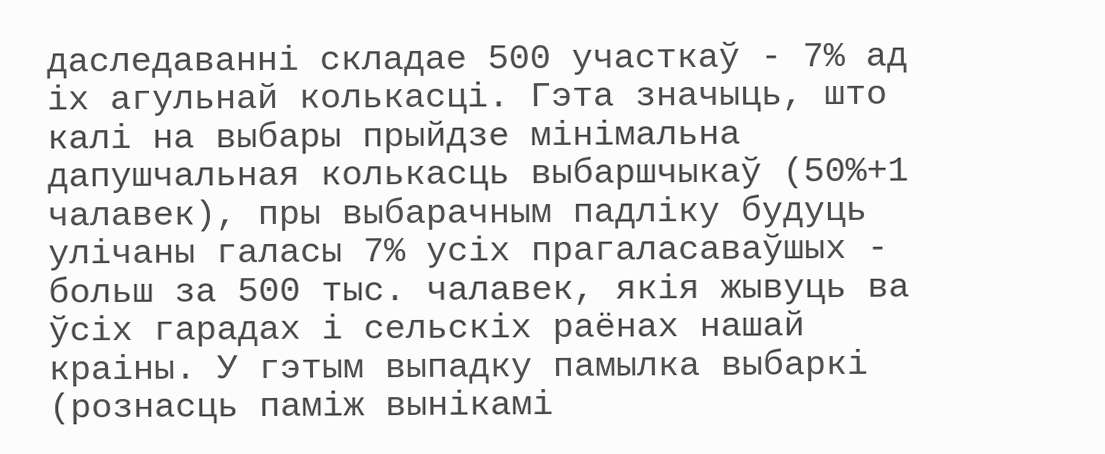даследаванні складае 500 участкаў - 7% ад іх агульнай колькасці. Гэта значыць, што калі на выбары прыйдзе мінімальна дапушчальная колькасць выбаршчыкаў (50%+1 чалавек), пры выбарачным падліку будуць улічаны галасы 7% усіх прагаласаваўшых - больш за 500 тыс. чалавек, якія жывуць ва ўсіх гарадах і сельскіх раёнах нашай краіны. У гэтым выпадку памылка выбаркі (рознасць паміж вынікамі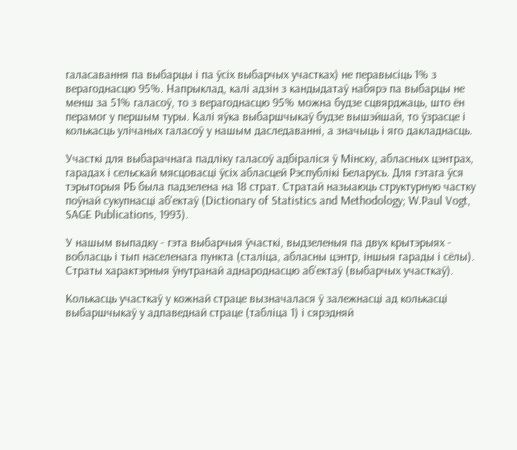галасавання па выбарцы і па ўсіх выбарчых участках) не перавысіць 1% з верагоднасцю 95%. Напрыклад, калі адзін з кандыдатаў набярэ па выбарцы не менш за 51% галасоў, то з верагоднасцю 95% можна будзе сцвярджаць, што ён перамог у першым туры. Калі яўка выбаршчыкаў будзе вышэйшай, то ўзрасце і колькасць улічаных галасоў у нашым даследаванні, а значыць і яго дакладнасць.

Участкі для выбарачнага падліку галасоў адбіраліся ў Мінску, абласных цэнтрах, гарадах і сельскай мясцовасці ўсіх абласцей Рэспублікі Беларусь. Для гэтага ўся тэрыторыя РБ была падзелена на 18 страт. Стратай назыаюць структурную частку поўнай сукупнасці аб'ектаў (Dictionary of Statistics and Methodology; W.Paul Vogt, SAGE Publications, 1993).

У нашым выпадку - гэта выбарчыя ўчасткі, выдзеленыя па двух крытэрыях - вобласць і тып населенага пункта (сталіца, абласны цэнтр, іншыя гарады і сёлы). Страты характэрныя ўнутранай аднароднасцю аб'ектаў (выбарчых участкаў).

Колькасць участкаў у кожнай страце вызначалася ў залежнасці ад колькасці выбаршчыкаў у адпаведнай страце (табліца 1) і сярэдняй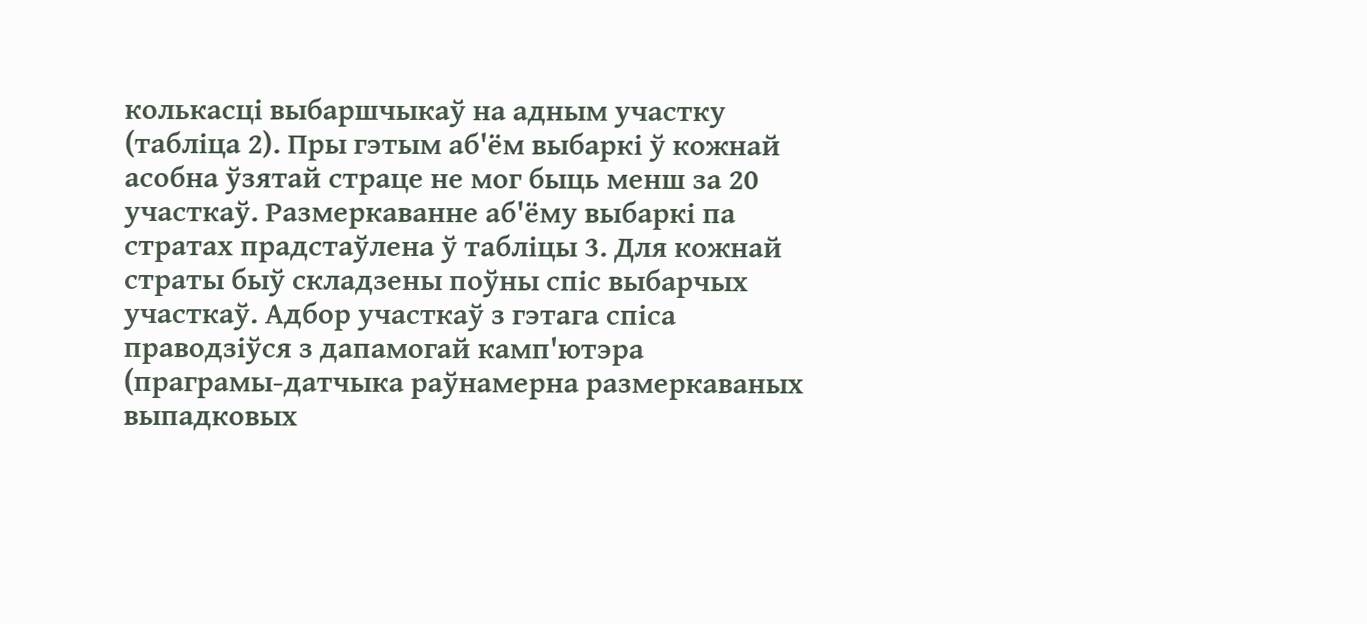колькасці выбаршчыкаў на адным участку (табліца 2). Пры гэтым аб'ём выбаркі ў кожнай асобна ўзятай страце не мог быць менш за 20 участкаў. Размеркаванне аб'ёму выбаркі па стратах прадстаўлена ў табліцы 3. Для кожнай страты быў складзены поўны спіс выбарчых участкаў. Адбор участкаў з гэтага спіса праводзіўся з дапамогай камп'ютэра (праграмы-датчыка раўнамерна размеркаваных выпадковых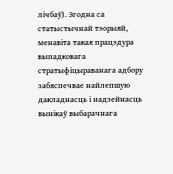лічбаў). Згодна са статыстычнай тэорыяй, менавіта такая працэдура выпадковага стратыфіцыраванага адбору забяспечвае найлепшую дакладнасць і надзейнасць вынікаў выбарачнага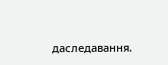даследавання.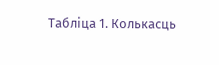Табліца 1. Колькасць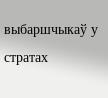выбаршчыкаў у стратах